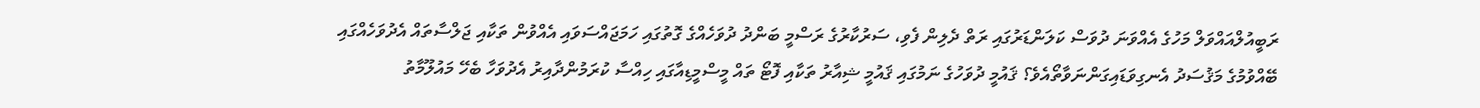ރަބީއުލްއައްވަލް މަހުގެ އެއްވަނަ ދުވަސް ކަލަންޑަރުގައި ރަތް ދެލިން ފެވި، ސަރުކާރުގެ ރަސްމީ ބަންދު ދުވަހެއްގެ ގޮތުގައި ހަމަޖައްސަވައި އެއްވުން ތަކާއި ޖަލްސާތައް އެދުވަހެއްގައި ބޭއްވުމުގެ މަޤުސަދު އެނގިވަޑައިގަންނަވާތޯއެވެ؟ ޤައުމީ ދުވަހުގެ ނަމުގައި ޤައުމީ ޝިއާރު ތަކާއި ފޮޓޯ ތައް މީސްމީޑިއާގައި ހިއްސާ ކުރަމުންދާއިރު އެދުވަހާ ބެހޭ މައުލޫމާތު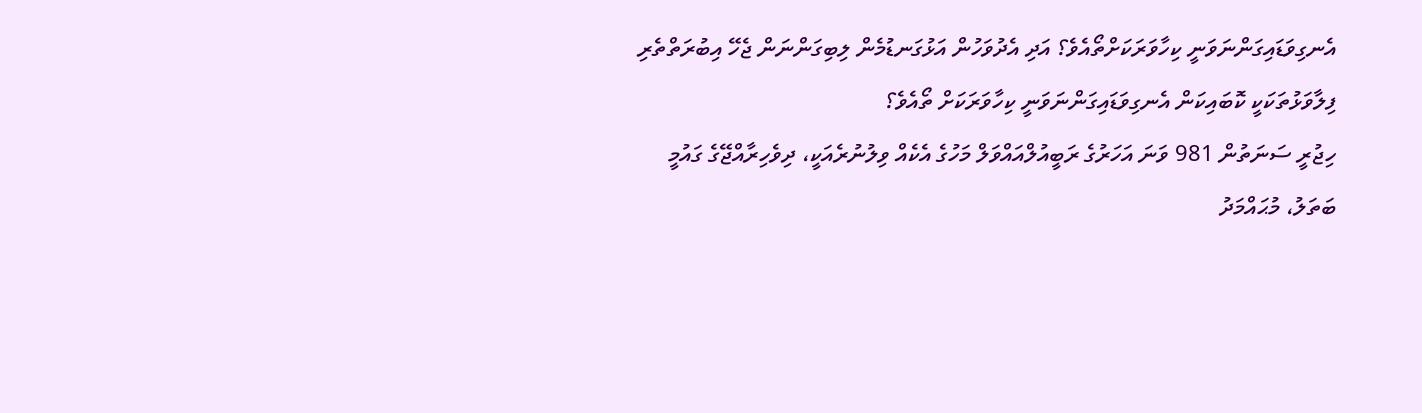އެނގިވަޑައިގަންނަވަނީ ކިހާވަރަކަށްތޯއެވެ؟ އަދި އެދުވަހުން އަޅުގަނޑުމެން ލިބިގަންނަން ޖެހޭ އިބުރަތްތެރި ފިލާވަޅުތަކަކީ ކޮބައިކަން އެނގިވަޑައިގަންނަވަނީ ކިހާވަރަކަށް ތޯއެވެ؟
ހިޖުރީ ސަނަތުން 981 ވަނަ އަހަރުގެ ރަބީއުލްއައްވަލް މަހުގެ އެކެއް ވިލުނުރެއަކީ، ދިވެހިރާއްޖޭގެ ގައުމީ ބަތަލު، މުޙައްމަދު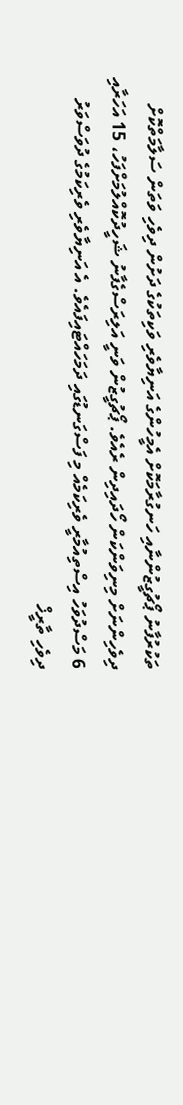ތަކުރުފާނު ޕޯޗުގީޒުންނާއި ހަނގުރާމަކޮށް އެމީހުންގެ އަނިޔާވެރި ވަކިތަކުގެ ދަށުން ދިވެހި ވަތަން ސަލާމަތްކޮށް ދިވެހިންނަށް މިނިވަންކަން ހޯދައިދިން ރެއެވެ. ޕޯޗުގީޒުން ވަނީ އަލިރަސްގެފާނު ޝަހީދުކޮއްލުމަށްފަހު، 15 އަހަރާއި 6 މަސްދުވަހު އިސްތިއުމާރީ ވެރިކަމެއް މި ފަސްގަނޑުގައި ދަމަހައްޓައިފައެވެ. އެ އަނިޔާވެރި ވެރިކަމުގެ ދުވަސްވަރު ދިވެހި ތާރީޚް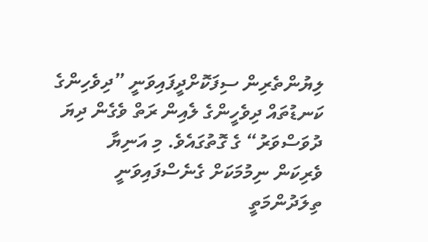ލިޔުންތެރިން ސިފަކޮށްދީފައިވަނީ ”ދިވެހިންގެ ކަނޑުތައް ދިވެހީންގެ ލެއިން ރަތް ވެގެން ދިޔަ ދުވަސްވަރު“ ގެ ގޮތުގައެވެ. މި އަނިޔާ ވެރިކަން ނިމުމަކަށް ގެނެސްފައިވަނީ ތިލަދުންމަތީ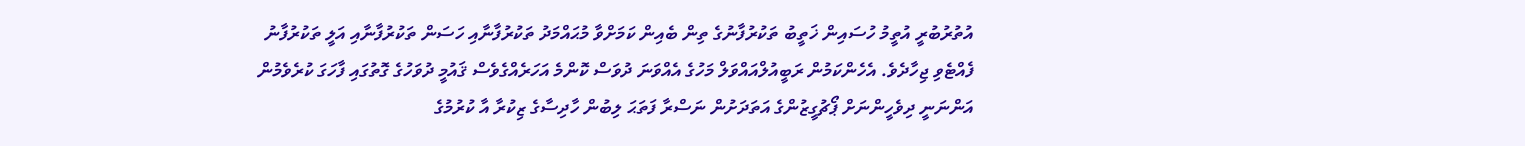އުތުރުބުރީ އުތީމު ހުސައިން ޚަތީބު ތަކުރުފާނުގެ ތިން ބެއިން ކަމަށްވާ މުޙައްމަދު ތަކުރުފާނާއި ހަސަން ތަކުރުފާނާއި އަލީ ތަކުރުފާނު ފެއްޓެވި ޖިހާދެވެ. އެހެންކަމުން ރަބީއުލްއައްވަލް މަހުގެ އެއްވަނަ ދުވަސް ކޮންމެ އަހަރެއްގެވެސް ޤައުމީ ދުވަހުގެ ގޮތުގައި ފާހަގަ ކުރެވެމުން އަންނަނީ ދިވެހީންނަށް ޕޯޗުގީޒުންގެ އަތަދަށުން ނަސްރާ ފަތަޙަ ލިބުން ހާދިސާގެ ޒިކުރާ އާ ކުރުމުގެ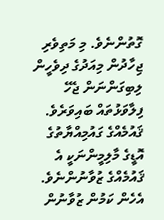ގޮތުންނެވެ. މި މަތިވެރި ޖިހާދުން މިއަދުގެ ދިވެހީން ލިބިގަންނަން ޖެހޭ ފިލާވަޅުތައް ބައިވަރެވެ.
ޤައުމެއްގެ ގައުމިއްޔާތުގެ އޮޑީގެ މާލިމީންނަކީ އެ ޤައުމެއްގެ ޒުވާނުންނެވެ. އެހެން ކަމުން ޒުވާނުން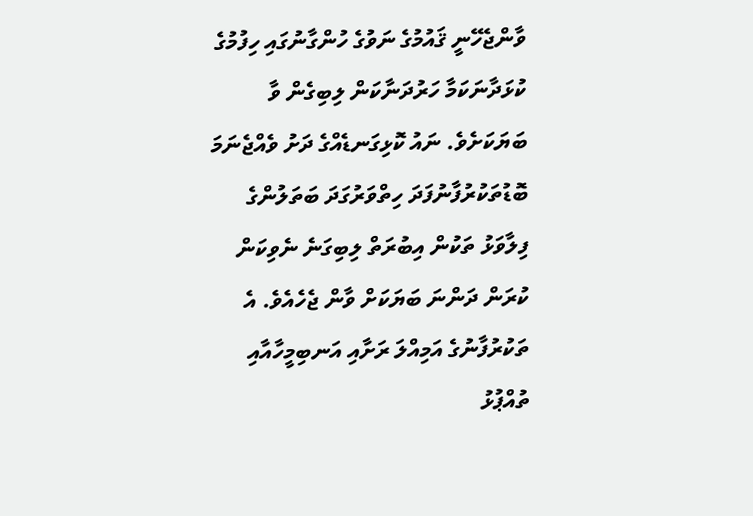ވާންޖެހޭނީ ޤައުމުގެ ނަވުގެ ހުންގާނުގައި ހިފުމުގެ ކުޅަދާނަކަމާ ހަރުދަނާކަން ލިބިގެން ވާ ބަޔަކަށެވެ. ނައު ކޮޅިގަނޑެއްގެ ދަށު ވެއްޖެނަމަ ބޮޑުތަކުރުފާނުފަދަ ހިތްވަރުގަދަ ބަތަލުންގެ ފިލާވަޅު ތަކުން އިބުރަތް ލިބިގަނެ ނެވިކަން ކުރަން ދަންނަ ބަޔަކަށް ވާން ޖެހެއެވެ. އެ ތަކުރުފާނުގެ އަމިއްލަ ރަށާއި އަނބިމީހާއާއި ތުއްޕުޅު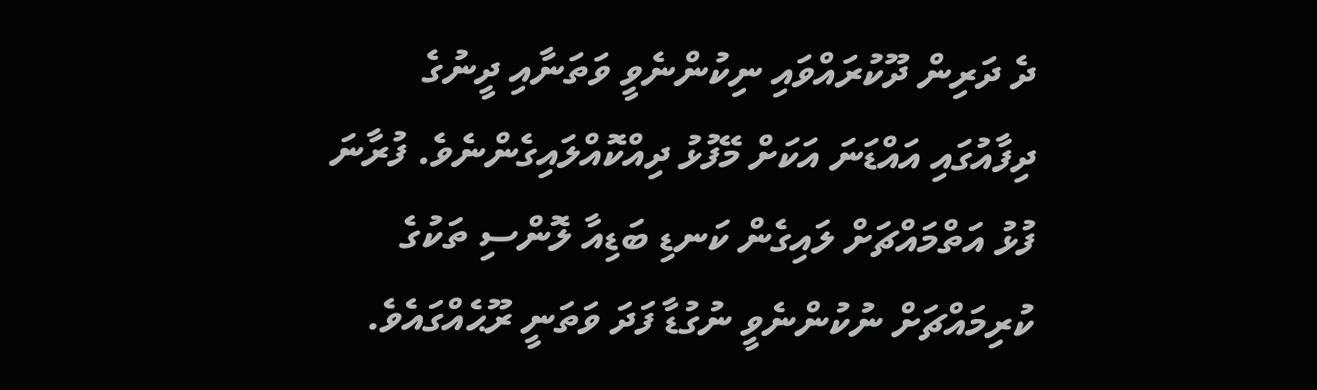ދެ ދަރިން ދޫކުރައްވައި ނިކުންނެވީ ވަތަނާއި ދީނުގެ ދިފާއުގައި އައްޑަނަ އަކަށް މޭފުޅު ދިއްކޮއްލައިގެންނެވެ. ފުރާނަ ފުޅު އަތްމައްޗަށް ލައިގެން ކަނޑި ބަޑިއާ ލޮންސި ތަކުގެ ކުރިމައްޗަށް ނުކުންނެވީ ނުގުޑާ ފަދަ ވަތަނީ ރޫޙެއްގައެވެ.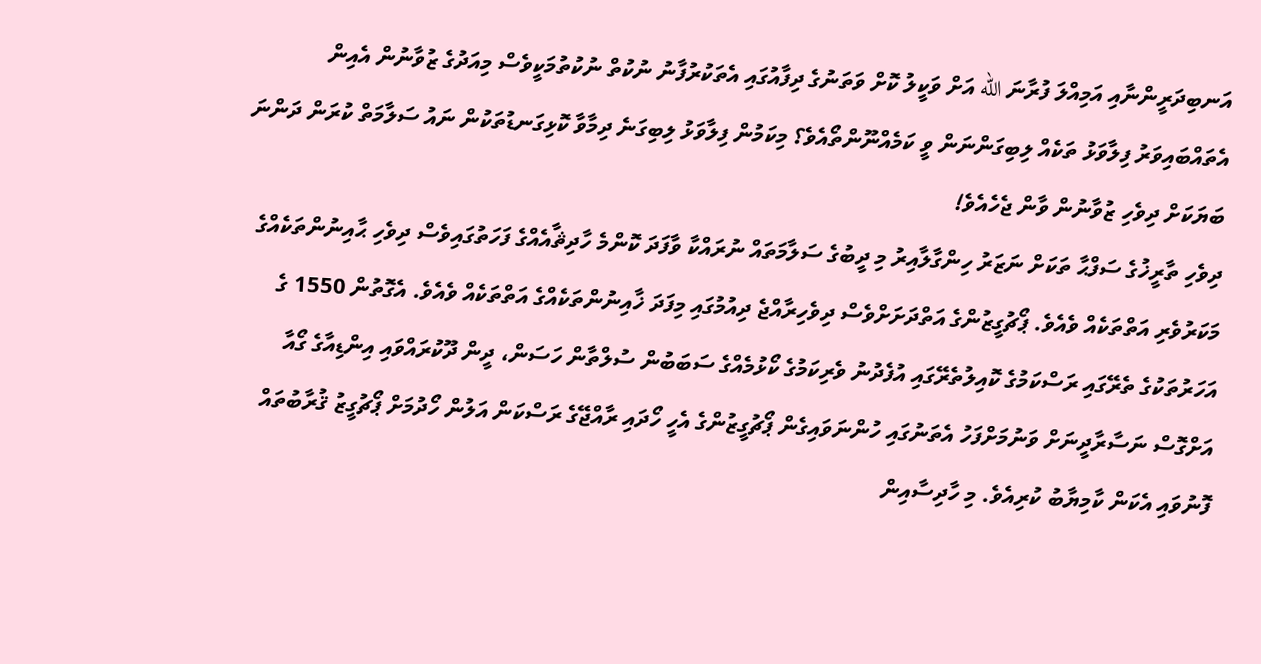އަނބިދަރީންނާއި އަމިއްލަ ފުރާނަ الله އަށް ވަކީލު ކޮށް ވަތަނުގެ ދިފާއުގައި އެތަކުރުފާނު ނުކުތް ނުކުތުމަކީވެސް މިއަދުގެ ޒުވާނުން އެއިން އެތައްބައިވަރު ފިލާވަޅު ތަކެއް ލިބިގަންނަން ވީ ކަމެއްނޫންތޯއެވެ؟ މިކަމުން ފިލާވަޅު ލިބިގަނެ ދިމާވާ ކޮޅިގަނޑުތަކުން ނައު ސަލާމަތް ކުރަން ދަންނަ ބަޔަކަށް ދިވެހި ޒުވާނުން ވާން ޖެހެއެވެ!
ދިވެހި ތާރީޚުގެ ސަފްޙާ ތަކަށް ނަޒަރު ހިންގާލާއިރު މި ދީބުގެ ސަލާމަތައް ނުރައްކާ ވާފަދަ ކޮންމެ ހާދިޘާއެއްގެ ފަހަތުގައިވެސް ދިވެހި ޙާއިނުންތަކެއްގެ މަކަރުވެރި އަތްތަކެއް ވެއެވެ. ޕޯޗުގީޒުންގެ އަތްދަށަށްވެސް ދިވެހިރާއްޖެ ދިއުމުގައި މިފަދަ ޚާއިނުންތަކެއްގެ އަތްތަކެއް ވެއެވެ. އެގޮތުން 1550 ގެ އަހަރުތަކުގެ ތެރޭގައި ރަސްކަމުގެ ކޮއިލުތެރޭގައި އުފެދުނު ވެރިކަމުގެ ކޯޅުމެއްގެ ސަބަބުން ސުލްތާން ހަސަން، ދީން ދޫކުރައްވައި އިންޑިއާގެ ގޯއާ އަށްގޮސް ނަސާރާދީނަށް ވަނުމަށްފަހު އެތަނުގައި ހުންނަވައިގެން ޕޯޗުގީޒުންގެ އެހީ ހޯދައި ރާއްޖޭގެ ރަސްކަން އަލުން ހޯދުމަށް ޕޯޗުގީޒު ޤުރާބުތައް ފޮނުވައި އެކަން ކާމިޔާބު ކުރިއެވެ. މި ހާދިސާއިން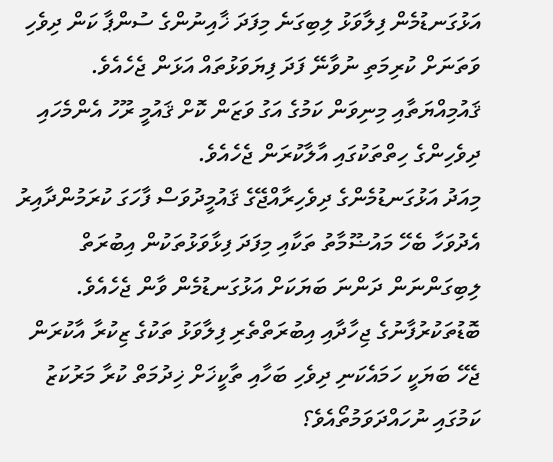އަޅުގަނޑުމެން ފިލާވަޅު ލިބިގަނެ މިފަދަ ޚާއިނުންގެ ސުންޕާ ކަން ދިވެހި ވަތަނަށް ކުރިމަތި ނުވާނޭ ފަދަ ފިޔަވަޅުތައް އަޅަން ޖެހެއެވެ. ޤައުމިއްޔަތާއި މިނިވަން ކަމުގެ އަގު ވަޒަން ކޮށް ޤައުމީ ރޫހު އެންމެހައި ދިވެހިންގެ ހިތްތަކުގައި އާލާކުރަން ޖެހެއެވެ.
މިއަދު އަޅުގަނޑުމެންގެ ދިވެހިރާއްޖޭގެ ޤައުމީދުވަސް ފާހަގަ ކުރަމުންދާއިރު އެދުވަހާ ބެހޭ މައުޟޫމާތު ތަކާއި މިފަދަ ފިޅާވަޅުތަކުން އިބުރަތް ލިބިގަންނަން ދަންނަ ބަޔަކަށް އަޅުގަނޑުމެން ވާން ޖެހެއެވެ. ބޮޑުތަކުރުފާނުގެ ޖިހާދާއި އިބުރަތްތެރި ފިލާވަޅު ތަކުގެ ޒިކުރާ އާކުރަން ޖެހޭ ބަޔަކީ ހަމައެކަނި ދިވެހި ބަހާއި ތާކީޚަށް ޚިދުމަތް ކުރާ މަރުކަޒު ކަމުގައި ނުހައްދަވަމުތޯއެވެ؟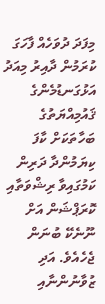މިފަދަ ދުވަހެއް ފާހަގަ ކުރަމުން ދާއިރު މިއަދު އަޅުގަނޑުމެންގެ ޤައުމިއްޔަތުގެ ބަހާތަކަށް ކާފަ ކިޔަމުންދާ ދަރިން ކަމުގައިވާ ރިޝްވަތާއި ކޮރަޕްޝަން އަށް ނޫނެކޭ ބުނަން ޖެހެއެވެ. އަދި ޒުވާނުންނާއި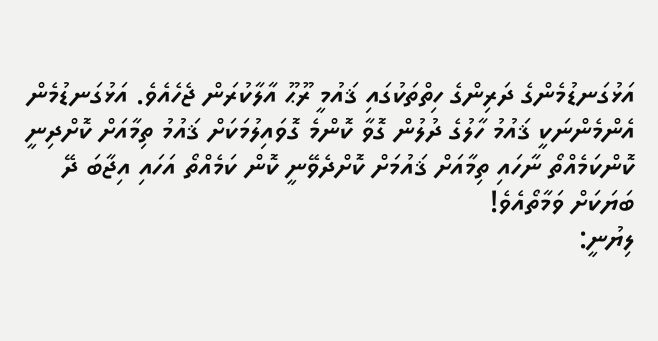އަޅުގަނޑުމެންގެ ދަރިންގެ ހިތްތަކުގައި ޤައުމީ ރޫޙޫ އާލާކުރަން ޖެހެއެވެ. އަޅުގަނޑުމެން އެންމެންނަކީ ޤައުމު ހާލުގެ ދުލުން ގޮވާ ކޮންމެ ގޮވައިލުމަކަށް ޤައުމު ތިމާއަށް ކޮށްދިނީ ކޮންކަމެއްތޯ ނާހައި ތިމާއަށް ޤައުމަށް ކޮށްދެވޭނީ ކޮން ކަމެއްތޯ އަހައި އިޖާބަ ދޭ ބަޔަކަށް ވަމާތޯއެވެ!
ލިޔުނީ: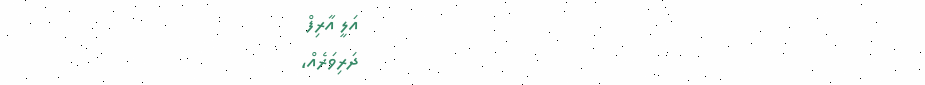އަލީ އާރިފް
ދަރިވަރެއް،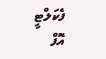ފެކަލްޓީ އޮފް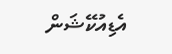އެޑިއުކޭޝަން